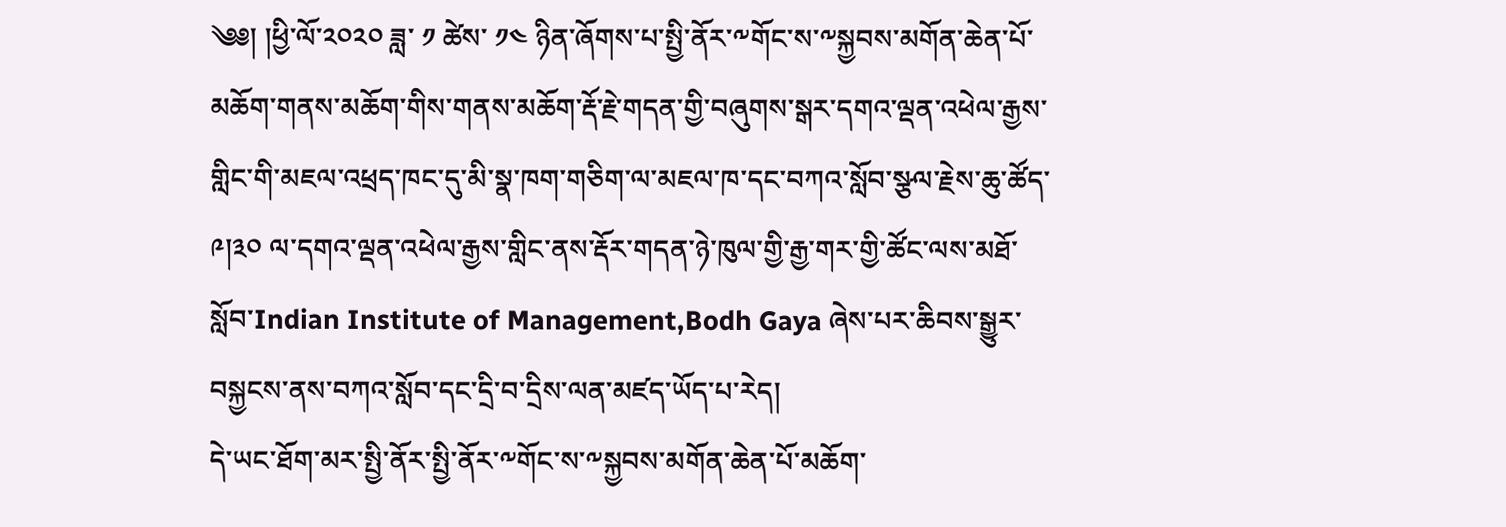༄༅། །ཕྱི་ལོ་༢༠༢༠ ཟླ་ ༡ ཚེས་ ༡༤ ཉིན་ཞོགས་པ་སྤྱི་ནོར་༸གོང་ས་༸སྐྱབས་མགོན་ཆེན་པོ་མཆོག་གནས་མཆོག་གིས་གནས་མཆོག་རྡོ་རྗེ་གདན་གྱི་བཞུགས་སྒར་དགའ་ལྡན་འཕེལ་རྒྱས་གླིང་གི་མཇལ་འཕྲད་ཁང་དུ་མི་སྣ་ཁག་གཅིག་ལ་མཇལ་ཁ་དང་བཀའ་སློབ་སྩལ་རྗེས་ཆུ་ཚོད་ ༩།༣༠ ལ་དགའ་ལྡན་འཕེལ་རྒྱས་གླིང་ནས་རྡོར་གདན་ཉེ་ཁུལ་གྱི་རྒྱ་གར་གྱི་ཚོང་ལས་མཐོ་སློབ་Indian Institute of Management,Bodh Gaya ཞེས་པར་ཆིབས་སྒྱུར་བསྐྱངས་ནས་བཀའ་སློབ་དང་དྲི་བ་དྲིས་ལན་མཛད་ཡོད་པ་རེད།
དེ་ཡང་ཐོག་མར་སྤྱི་ནོར་སྤྱི་ནོར་༸གོང་ས་༸སྐྱབས་མགོན་ཆེན་པོ་མཆོག་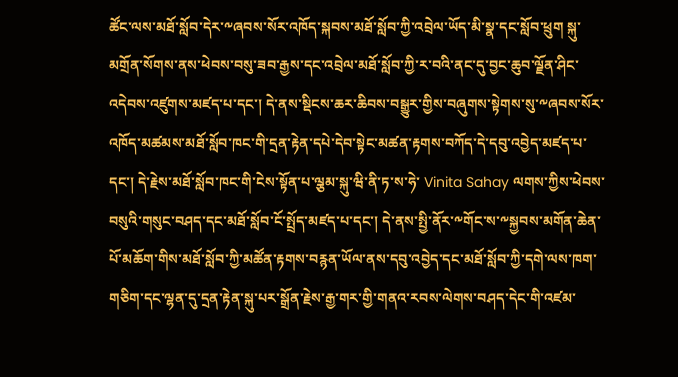ཚོང་ལས་མཐོ་སློབ་དེར་༸ཞབས་སོར་འཁོད་སྐབས་མཐོ་སློབ་ཀྱི་འབྲེལ་ཡོད་མི་སྣ་དང་སློབ་ཕྲུག སྐུ་མགྲོན་སོགས་ནས་ཕེབས་བསུ་ཟབ་རྒྱས་དང་འབྲེལ་མཐོ་སློབ་ཀྱི་ར་བའི་ནང་དུ་བྱང་ཆུབ་ལྗོན་ཤིང་འདེབས་འཛུགས་མཛད་པ་དང་། དེ་ནས་སྡིངས་ཆར་ཆིབས་བསྒྱུར་གྱིས་བཞུགས་སྟེགས་སུ་༸ཞབས་སོར་འཁོད་མཚམས་མཐོ་སློབ་ཁང་གི་དྲན་རྟེན་དཔེ་དེབ་སྟེང་མཚན་རྟགས་བཀོད་དེ་དབུ་འབྱེད་མཛད་པ་དང་། དེ་རྗེས་མཐོ་སློབ་ཁང་གི་ངེས་སྟོན་པ་ལྕམ་སྐུ་ཝི་ནི་ཏ་ས་ཧེ་ Vinita Sahay ལགས་ཀྱིས་ཕེབས་བསུའི་གསུང་བཤད་དང་མཐོ་སློབ་ངོ་སྤྲོད་མཛད་པ་དང་། དེ་ནས་སྤྱི་ནོར་༸གོང་ས་༸སྐྱབས་མགོན་ཆེན་པོ་མཆོག་གིས་མཐོ་སློབ་ཀྱི་མཚོན་རྟགས་བརྙན་ཡོལ་ནས་དབུ་འབྱེད་དང་མཐོ་སློབ་ཀྱི་དགེ་ལས་ཁག་གཅིག་དང་ལྷན་དུ་དྲན་རྟེན་སྐུ་པར་སྒྲོན་རྗེས་རྒྱ་གར་གྱི་གནའ་རབས་ལེགས་བཤད་དེང་གི་འཛམ་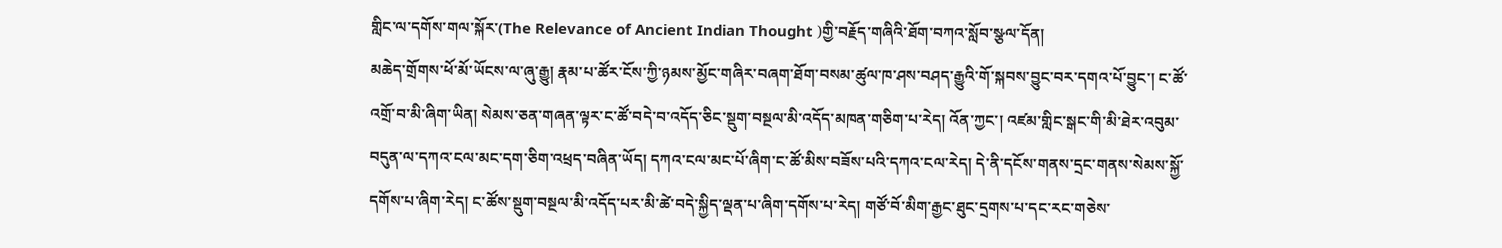གླིང་ལ་དགོས་གལ་སྐོར་(The Relevance of Ancient Indian Thought )གྱི་བརྗོད་གཞིའི་ཐོག་བཀའ་སློབ་སྩལ་དོན།
མཆེད་གྲོགས་ཕོ་མོ་ཡོངས་ལ་ཞུ་རྒྱུ། རྣམ་པ་ཚོར་ངོས་ཀྱི་ཉམས་མྱོང་གཞིར་བཞག་ཐོག་བསམ་ཚུལ་ཁ་ཤས་བཤད་རྒྱུའི་གོ་སྐབས་བྱུང་བར་དགའ་པོ་བྱུང་། ང་ཚོ་འགྲོ་བ་མི་ཞིག་ཡིན། སེམས་ཅན་གཞན་ལྟར་ང་ཚོ་བདེ་བ་འདོད་ཅིང་སྡུག་བསྔལ་མི་འདོད་མཁན་གཅིག་པ་རེད། འོན་ཀྱང་། འཛམ་གླིང་སྒང་གི་མི་ཐེར་འབུམ་བདུན་ལ་དཀའ་ངལ་མང་དག་ཅིག་འཕྲད་བཞིན་ཡོད། དཀའ་ངལ་མང་པོ་ཞིག་ང་ཚོ་མིས་བཟོས་པའི་དཀའ་ངལ་རེད། དེ་ནི་དངོས་གནས་དྲང་གནས་སེམས་སྐྱོ་དགོས་པ་ཞིག་རེད། ང་ཚོས་སྡུག་བསྔལ་མི་འདོད་པར་མི་ཚེ་བདེ་སྐྱིད་ལྡན་པ་ཞིག་དགོས་པ་རེད། གཙོ་བོ་མིག་རྒྱང་ཐུང་དྲགས་པ་དང་རང་གཅེས་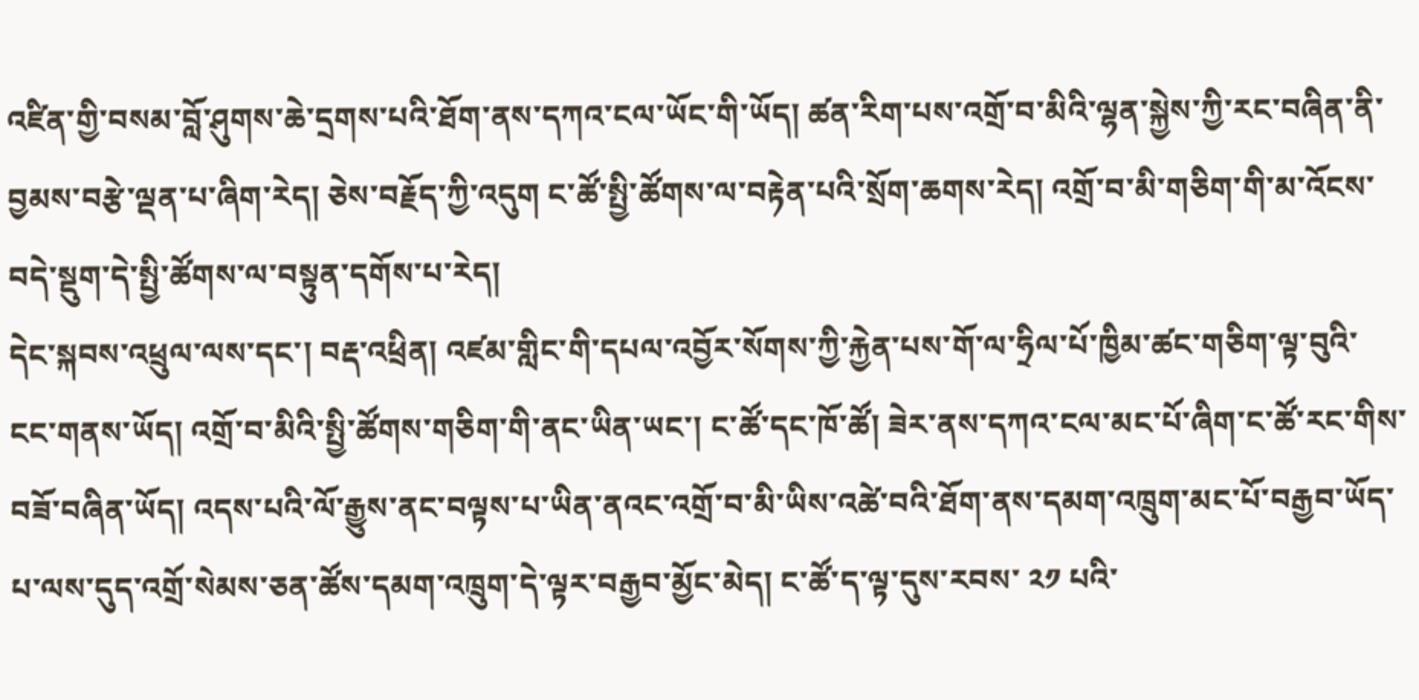འཛིན་གྱི་བསམ་བློ་ཤུགས་ཆེ་དྲགས་པའི་ཐོག་ནས་དཀའ་ངལ་ཡོང་གི་ཡོད། ཚན་རིག་པས་འགྲོ་བ་མིའི་ལྷན་སྐྱེས་ཀྱི་རང་བཞིན་ནི་བྱམས་བརྩེ་ལྡན་པ་ཞིག་རེད། ཅེས་བརྗོད་ཀྱི་འདུག ང་ཚོ་སྤྱི་ཚོགས་ལ་བརྟེན་པའི་སྲོག་ཆགས་རེད། འགྲོ་བ་མི་གཅིག་གི་མ་འོངས་བདེ་སྡུག་དེ་སྤྱི་ཚོགས་ལ་བསྟུན་དགོས་པ་རེད།
དེང་སྐབས་འཕྲུལ་ལས་དང་། བརྡ་འཕྲིན། འཛམ་གླིང་གི་དཔལ་འབྱོར་སོགས་ཀྱི་རྐྱེན་པས་གོ་ལ་ཧྲིལ་པོ་ཁྱིམ་ཚང་གཅིག་ལྟ་བུའི་ངང་གནས་ཡོད། འགྲོ་བ་མིའི་སྤྱི་ཚོགས་གཅིག་གི་ནང་ཡིན་ཡང་། ང་ཚོ་དང་ཁོ་ཚོ། ཟེར་ནས་དཀའ་ངལ་མང་པོ་ཞིག་ང་ཚོ་རང་གིས་བཟོ་བཞིན་ཡོད། འདས་པའི་ལོ་རྒྱུས་ནང་བལྟས་པ་ཡིན་ནའང་འགྲོ་བ་མི་ཡིས་འཚེ་བའི་ཐོག་ནས་དམག་འཁྲུག་མང་པོ་བརྒྱབ་ཡོད་པ་ལས་དུད་འགྲོ་སེམས་ཅན་ཚོས་དམག་འཁྲུག་དེ་ལྟར་བརྒྱབ་མྱོང་མེད། ང་ཚོ་ད་ལྟ་དུས་རབས་ ༢༡ པའི་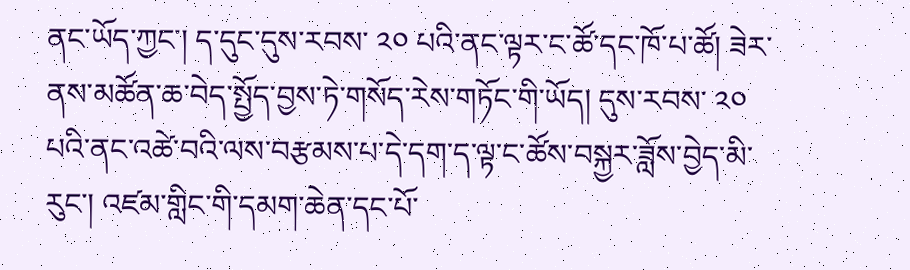ནང་ཡོད་ཀྱང་། ད་དུང་དུས་རབས་ ༢༠ པའི་ནང་ལྟར་ང་ཚོ་དང་ཁོ་པ་ཚོ། ཟེར་ནས་མཚོན་ཆ་བེད་སྤྱོད་བྱས་ཏེ་གསོད་རེས་གཏོང་གི་ཡོད། དུས་རབས་ ༢༠ པའི་ནང་འཚེ་བའི་ལས་བརྩམས་པ་དེ་དག་ད་ལྟ་ང་ཚོས་བསྐྱར་ཟློས་བྱེད་མི་རུང་། འཛམ་གླིང་གི་དམག་ཆེན་དང་པོ་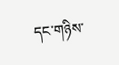དང་གཉིས་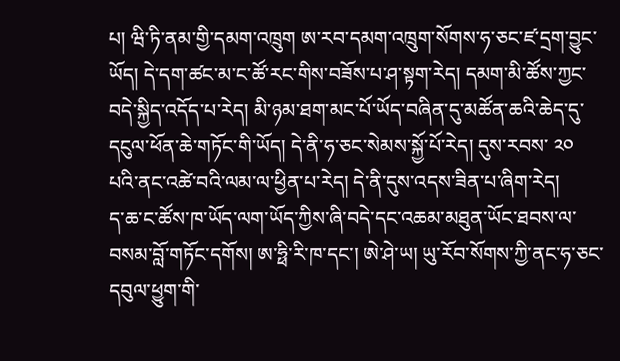པ། ཝི་ཏི་ནམ་གྱི་དམག་འཁྲུག ཨ་རབ་དམག་འཁྲུག་སོགས་ཧ་ཅང་ཛ་དྲག་བྱུང་ཡོད། དེ་དག་ཚང་མ་ང་ཚོ་རང་གིས་བཟོས་པ་ཤ་སྟག་རེད། དམག་མི་ཚོས་ཀྱང་བདེ་སྐྱིད་འདོད་པ་རེད། མི་ཉམ་ཐག་མང་པོ་ཡོད་བཞིན་དུ་མཚོན་ཆའི་ཆེད་དུ་དངུལ་ཕོན་ཆེ་གཏོང་གི་ཡོད། དེ་ནི་ཧ་ཅང་སེམས་སྐྱོ་པོ་རེད། དུས་རབས་ ༢༠ པའི་ནང་འཚེ་བའི་ལམ་ལ་ཕྱིན་པ་རེད། དེ་ནི་དུས་འདས་ཟིན་པ་ཞིག་རེད།
ད་ཆ་ང་ཚོས་ཁ་ཡོད་ལག་ཡོད་ཀྱིས་ཞི་བདེ་དང་འཆམ་མཐུན་ཡོང་ཐབས་ལ་བསམ་བློ་གཏོང་དགོས། ཨ་ཧྥི་རི་ཁ་དང་། ཨེ་ཤེ་ཡ། ཡུ་རོབ་སོགས་ཀྱི་ནང་ཧ་ཅང་དབུལ་ཕྱུག་གི་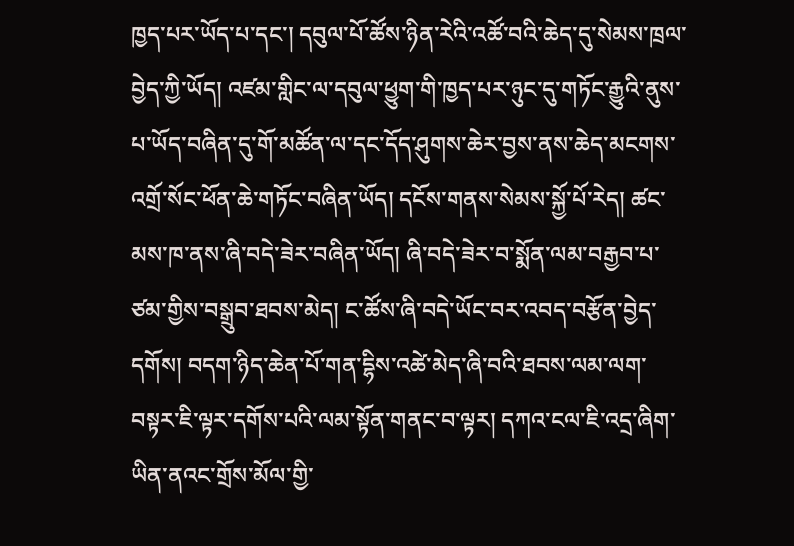ཁྱད་པར་ཡོད་པ་དང་། དབུལ་པོ་ཚོས་ཉིན་རེའི་འཚོ་བའི་ཆེད་དུ་སེམས་ཁྲལ་བྱེད་ཀྱི་ཡོད། འཛམ་གླིང་ལ་དབུལ་ཕྱུག་གི་ཁྱད་པར་ཉུང་དུ་གཏོང་རྒྱུའི་ནུས་པ་ཡོད་བཞིན་དུ་གོ་མཚོན་ལ་དང་དོད་ཤུགས་ཆེར་བྱས་ནས་ཆེད་མངགས་འགྲོ་སོང་ཕོན་ཆེ་གཏོང་བཞིན་ཡོད། དངོས་གནས་སེམས་སྐྱོ་པོ་རེད། ཚང་མས་ཁ་ནས་ཞི་བདེ་ཟེར་བཞིན་ཡོད། ཞི་བདེ་ཟེར་བ་སྨོན་ལམ་བརྒྱབ་པ་ཙམ་གྱིས་བསྒྲུབ་ཐབས་མེད། ང་ཚོས་ཞི་བདེ་ཡོང་བར་འབད་བརྩོན་བྱེད་དགོས། བདག་ཉིད་ཆེན་པོ་གན་དྷིས་འཚེ་མེད་ཞི་བའི་ཐབས་ལམ་ལག་བསྟར་ཇི་ལྟར་དགོས་པའི་ལམ་སྟོན་གནང་བ་ལྟར། དཀའ་ངལ་ཇི་འདྲ་ཞིག་ཡིན་ནའང་གྲོས་མོལ་གྱི་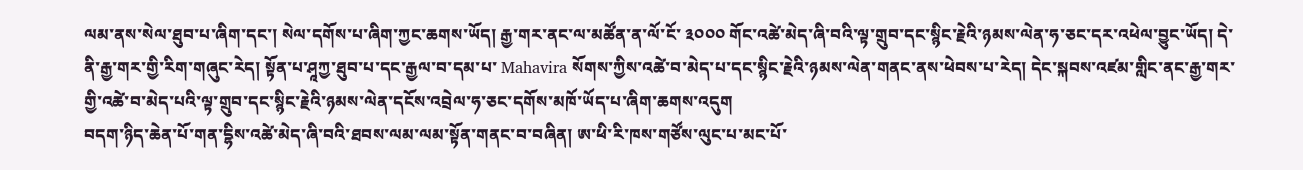ལམ་ནས་སེལ་ཐུབ་པ་ཞིག་དང་། སེལ་དགོས་པ་ཞིག་ཀྱང་ཆགས་ཡོད། རྒྱ་གར་ནང་ལ་མཚོན་ན་ལོ་ངོ་ ༣༠༠༠ གོང་འཚེ་མེད་ཞི་བའི་ལྟ་གྲུབ་དང་སྙིང་རྗེའི་ཉམས་ལེན་ཧ་ཅང་དར་འཕེལ་བྱུང་ཡོད། དེ་ནི་རྒྱ་གར་གྱི་རིག་གཞུང་རེད། སྟོན་པ་ཤཱཀྱ་ཐུབ་པ་དང་རྒྱལ་བ་དམ་པ་ Mahavira སོགས་ཀྱིས་འཚེ་བ་མེད་པ་དང་སྙིང་རྗེའི་ཉམས་ལེན་གནང་ནས་ཕེབས་པ་རེད། དེང་སྐབས་འཛམ་གླིང་ནང་རྒྱ་གར་གྱི་འཚེ་བ་མེད་པའི་ལྟ་གྲུབ་དང་སྙིང་རྗེའི་ཉམས་ལེན་དངོས་འབྲེལ་ཧ་ཅང་དགོས་མཁོ་ཡོད་པ་ཞིག་ཆགས་འདུག
བདག་ཉིད་ཆེན་པོ་གན་དྷིས་འཚེ་མེད་ཞི་བའི་ཐབས་ལམ་ལམ་སྟོན་གནང་བ་བཞིན། ཨ་ཕི་རི་ཁས་གཙོས་ལུང་པ་མང་པོ་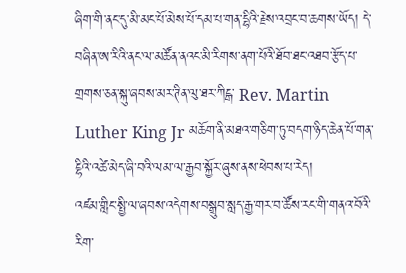ཞིག་གི་ནང་དུ་མི་མང་པོ་མེས་པོ་དམ་པ་གན་དྷིའི་རྗེས་འབྲང་བ་ཆགས་ཡོད། དེ་བཞིན་ཨ་རིའི་ནང་ལ་མཚོན་ནའང་མི་རིགས་ནག་པོའི་ཐོབ་ཐང་འཐབ་རྩོད་པ་གྲགས་ཅན་སྐུ་ཞབས་མར་ཊིན་ལུ་ཐར་ཀིངྒ་ Rev. Martin Luther King Jr མཆོག་ནི་མཐའ་གཅིག་ཏུ་བདག་ཉིད་ཆེན་པོ་གན་ངྷིའི་འཚེ་མེད་ཞི་བའི་ལམ་ལ་རྒྱབ་སྐྱོར་ཞུས་ནས་ཕེབས་པ་རེད།
འཛམ་གླིང་སྤྱི་ལ་ཞབས་འདེགས་བསྒྲུབ་སླད་རྒྱ་གར་བ་ཚོས་རང་གི་གནའ་བོའི་རིག་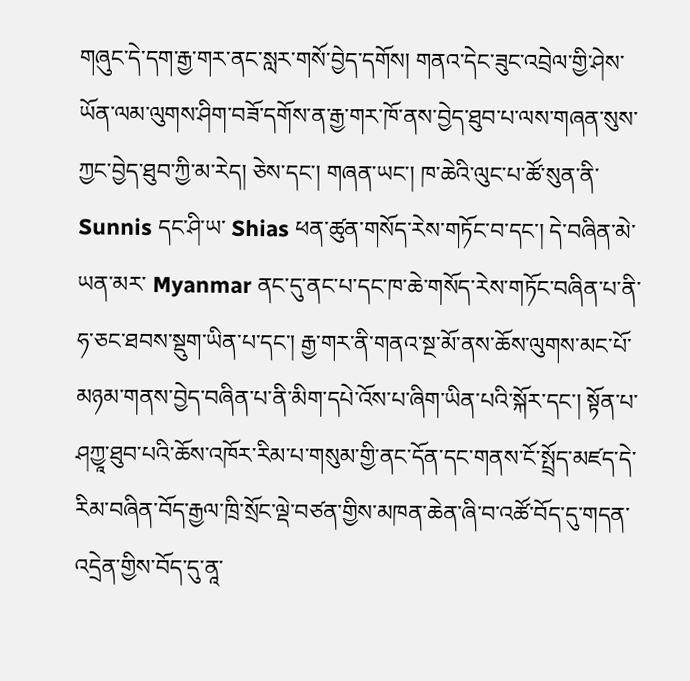གཞུང་དེ་དག་རྒྱ་གར་ནང་སླར་གསོ་བྱེད་དགོས། གནའ་དེང་ཟུང་འབྲེལ་གྱི་ཤེས་ཡོན་ལམ་ལུགས་ཤིག་བཟོ་དགོས་ན་རྒྱ་གར་ཁོ་ནས་བྱེད་ཐུབ་པ་ལས་གཞན་སུས་ཀྱང་བྱེད་ཐུབ་ཀྱི་མ་རེད། ཅེས་དང་། གཞན་ཡང་། ཁ་ཆེའི་ལུང་པ་ཚོ་སུན་ནི་ Sunnis དང་ཤི་ཡ་ Shias ཕན་ཚུན་གསོད་རེས་གཏོང་བ་དང་། དེ་བཞིན་མེ་ཡན་མར་ Myanmar ནང་དུ་ནང་པ་དང་ཁ་ཆེ་གསོད་རེས་གཏོང་བཞིན་པ་ནི་ཧ་ཅང་ཐབས་སྡུག་ཡིན་པ་དང་། རྒྱ་གར་ནི་གནའ་སྔ་མོ་ནས་ཆོས་ལུགས་མང་པོ་མཉམ་གནས་བྱེད་བཞིན་པ་ནི་མིག་དཔེ་འོས་པ་ཞིག་ཡིན་པའི་སྐོར་དང་། སྟོན་པ་ཤཀྱཱ་ཐུབ་པའི་ཆོས་འཁོར་རིམ་པ་གསུམ་གྱི་ནང་དོན་དང་གནས་ངོ་སྤྲོད་མཛད་དེ་རིམ་བཞིན་བོད་རྒྱལ་ཁྲི་སྲོང་ལྡེ་བཙན་གྱིས་མཁན་ཆེན་ཞི་བ་འཚོ་བོད་དུ་གདན་འདྲེན་གྱིས་བོད་དུ་ནཱ་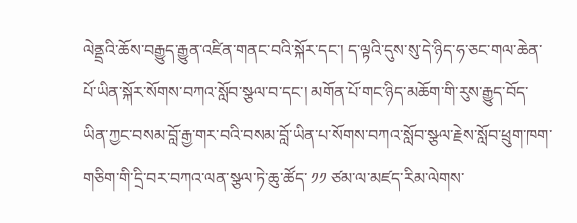ལེནྡྲའི་ཆོས་བརྒྱུད་རྒྱུན་འཛིན་གནང་བའི་སྐོར་དང་། ད་ལྟའི་དུས་སུ་དེ་ཉིད་ཧ་ཅང་གལ་ཆེན་པོ་ཡིན་སྐོར་སོགས་བཀའ་སློབ་སྩལ་བ་དང་། མགོན་པོ་གང་ཉིད་མཆོག་གི་རུས་རྒྱུད་བོད་ཡིན་ཀྱང་བསམ་བློ་རྒྱ་གར་བའི་བསམ་བློ་ཡིན་པ་སོགས་བཀའ་སློབ་སྩལ་རྗེས་སློབ་ཕྲུག་ཁག་གཅིག་གི་དྲི་བར་བཀའ་ལན་སྩལ་ཏེ་ཆུ་ཚོད་ ༡༡ ཙམ་ལ་མཛད་རིམ་ལེགས་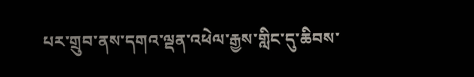པར་གྲུབ་ནས་དགའ་ལྡན་འཕེལ་རྒྱས་གླིང་དུ་ཆིབས་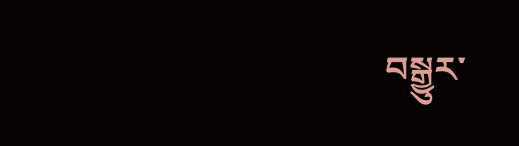བསྒྱུར་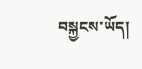བསྐྱངས་ཡོད།